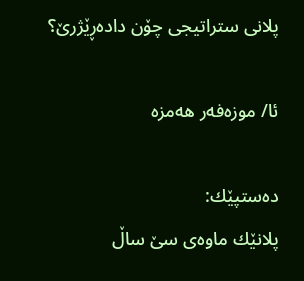پلانى ستراتيجى چۆن داده‌ڕێژرێ؟

ئا/ موزه‌فه‌ر هه‌مزه‌

ده‌ستپێك:
پلانێك ماوه‌ى‌ سێ ساڵ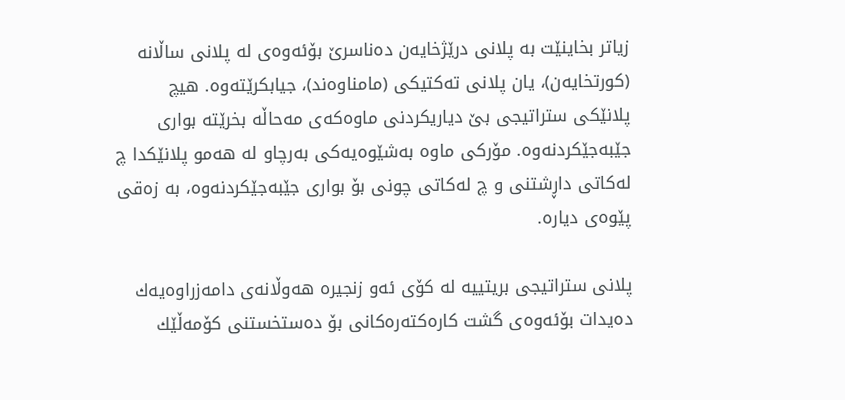زياتر بخاينێت به‌ پلانى درێژخايه‌ن ده‌ناسرێ بۆئه‌وه‌ى له‌ پلانى ساڵانه‌ (كورتخايه‌ن)، يان پلانى ته‌كتيكى (مامناوه‌ند)، جيابكرێته‌وه‌. هيچ پلانێكى ستراتيجى بێ دياريكردنى ماوه‌كه‌ى مه‌حاڵه‌ بخرێته‌ بوارى جێبه‌جێكردنه‌وه‌. مۆركى ماوه به‌شێوه‌يه‌كى به‌رچاو له‌ هه‌مو پلانێكدا چ له‌كاتى داڕشتنى و چ له‌كاتى چونى بۆ بوارى جێبه‌جێكردنه‌وه‌، به‌ زه‌قى پێوه‌ى دياره‌.

پلانى ستراتيجى بريتيیه‌ له‌ كۆى ئه‌و زنجيره‌ هه‌وڵانه‌ى دامه‌زراوه‌يه‌ك ده‌يدات بۆئه‌وه‌ى گشت كاره‌كته‌ره‌كانى بۆ ده‌ستخستنى كۆمه‌ڵێك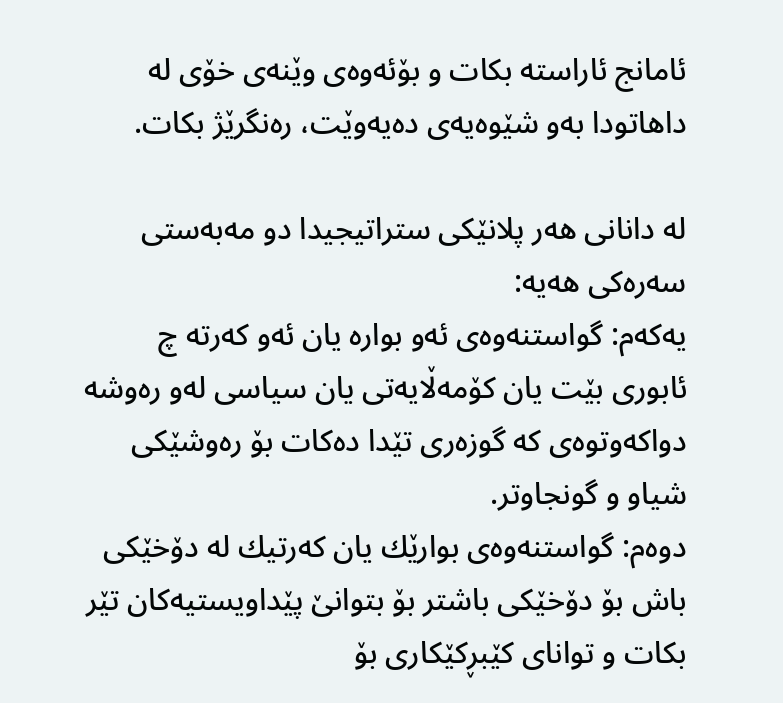ئامانج‌ ئاراسته‌‌ بكات و بۆئه‌وه‌ى وێنه‌ى خۆى له‌ داهاتودا به‌و شێوه‌يه‌ى ده‌يه‌وێت، ره‌نگرێژ بكات.

له‌ دانانى هه‌ر پلانێكى ستراتيجيدا دو مه‌به‌ستى سه‌ره‌كى هه‌يه‌:
يه‌كه‌م: گواستنه‌وه‌ى ئه‌و بواره‌‌ يان ئه‌و كه‌رته‌‌ چ ئابورى بێت يان كۆمه‌ڵايه‌تى يان سياسى له‌و‌ ره‌وشه‌ دواكه‌وتوه‌ى كه‌ گوزه‌رى تێدا ده‌كات بۆ ره‌وشێكى شياو و گونجاوتر.
دوه‌م: گواستنه‌وه‌ى بوارێك يان كه‌رتيك له‌ دۆخێكى باش بۆ دۆخێكى باشتر بۆ‌ بتوانێ پێداويستيه‌كان تێر بكات و تواناى كێبڕكێكارى بۆ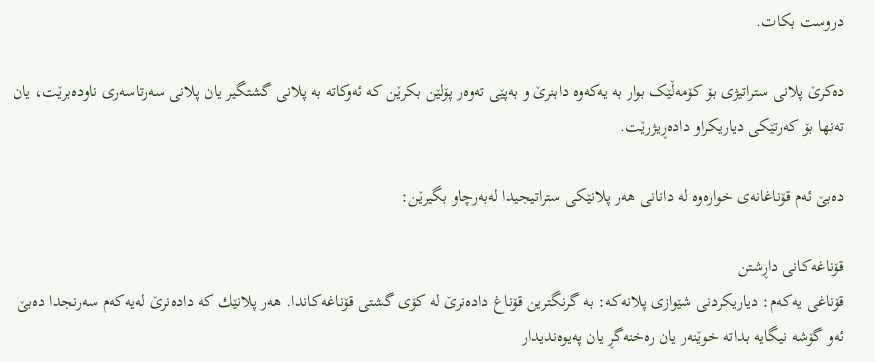دروست بكات.

دەکرێ پلانی ستراتیژی بۆ کۆمەڵێک بوار بە یەکەوە دابنرێ و بەپێی تەوەر پۆلێن بکرێن کە ئەوکاتە بە پلانی گشتگیر یان پلانی سەرتاسەری ناودەبرێت، یان تەنها بۆ کەرتێکی دیاریکراو دادەڕیژرێت.

ده‌بێ ئه‌م قۆناغانه‌ى خواره‌وه‌ له‌ دانانى هه‌ر پلانێكى ستراتيجيدا له‌به‌رچاو بگيرێن:

قۆناغه‌كانى داڕشتن
قۆناغى يه‌كه‌م: دياريكردنى شێوازى پلانه‌كه‌: به‌ گرنگترين قۆناغ داده‌نرێ له‌ كۆى گشتى قۆناغه‌كاندا. هه‌ر پلانێك كه‌ داده‌نرێ له‌يه‌كه‌م سه‌رنجدا ده‌بێ ئه‌و گۆشه‌ نيگايه‌ بداته‌ خوێنه‌ر يان ره‌خنه‌گڕ يان په‌يوه‌نديدار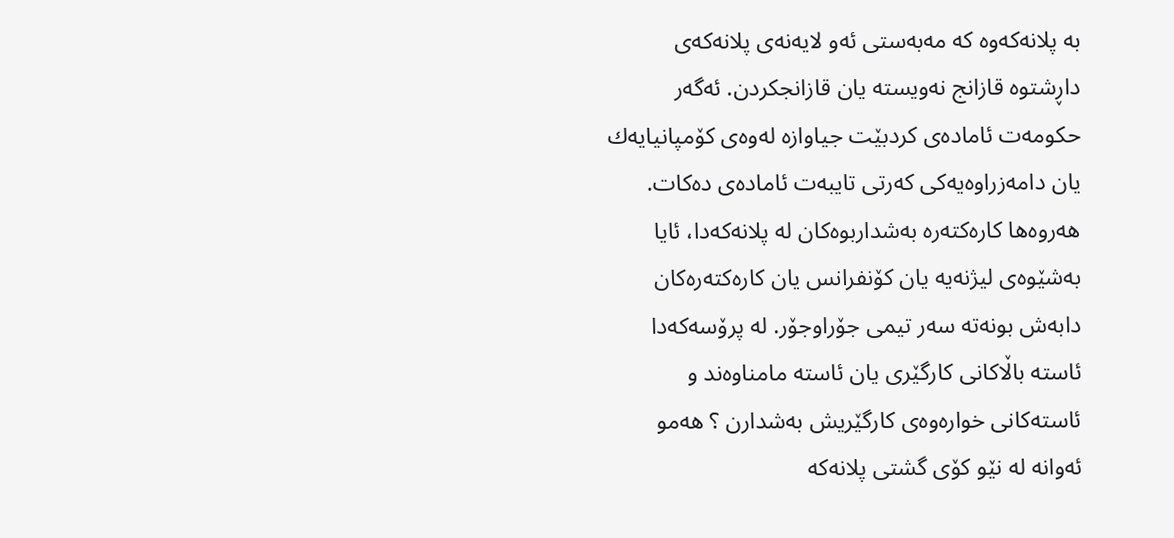به‌ پلانه‌كه‌وه‌ كه‌ مه‌به‌ستى ئه‌و لايه‌نه‌ى پلانه‌كه‌ى داڕشتوه‌ قازانج نه‌ويسته‌ يان قازانجكردن‌. ئه‌گه‌ر حكومه‌ت ئاماده‌ى كردبێت جياوازه‌ له‌وه‌ى كۆمپانيايه‌ك يان دامه‌زراوه‌يه‌كى كه‌رتى تايبه‌ت ئاماده‌ى ده‌كات.
هه‌روه‌ها كاره‌كته‌ره‌ به‌شداربوه‌كان له‌ پلانه‌كه‌دا، ئايا به‌شێوه‌ى ليژنه‌يه‌ يان كۆنفرانس يان كاره‌كته‌ره‌كان دابه‌ش بونه‌ته‌ سه‌ر تيمى جۆراوجۆر. له‌ پرۆسه‌كه‌دا ئاسته‌ باڵاكانى كارگێرى يان ئاسته‌ مامناوه‌ند و ئاسته‌كانى خواره‌وه‌ى كارگێريش به‌شدارن ؟ هه‌مو ئه‌وانه‌ له‌ نێو كۆى گشتى پلانه‌كه‌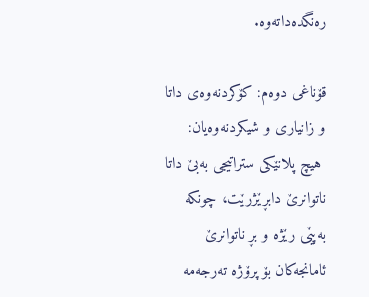ره‌نگده‌داته‌وه‌.

قۆناغى دوه‌م: كۆكردنه‌وه‌ى داتا و زانيارى و شيكردنه‌وه‌يان:
 هيچ پلانێكى ستراتيجى به‌بێ داتا ناتوانرێ دابڕێژرێت، چونكه‌ به‌پێى رێژه‌ و بڕ ناتوانرێ ئامانجه‌كان بۆ پرۆژه‌ ته‌رجه‌مه‌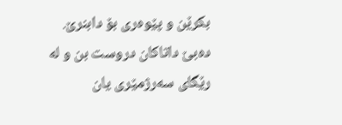بكرێن و پێوه‌رى بۆ دابنرێ. ده‌بێ داتاكان دروست بن و له‌ رێگاى سه‌رژمێرى يان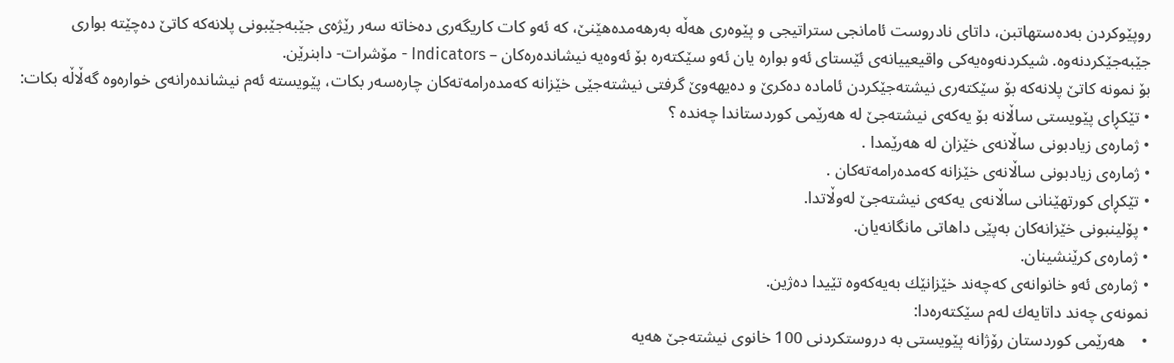روپێوكردن به‌ده‌ستهاتبن، داتاى نادروست ئامانجى ستراتيجى و پێوه‌رى هه‌ڵه‌ به‌رهه‌مده‌هێنێ، كه‌ ئه‌و كات كاريگه‌رى ده‌خاته‌ سه‌ر رێژه‌ى جێبه‌جێبونى پلانه‌كه‌‌ كاتێ ده‌چێته‌ بوارى جێبه‌جێكردنه‌وه‌. شيكردنه‌وه‌يه‌كى واقيعييانه‌ى ئێستاى ئه‌و بواره‌ يان ئه‌و سێكته‌ر‌ه‌ بۆ ئه‌وه‌يه‌ نيشانده‌ره‌كان – Indicators - مۆشرات- دابنرێن.
بۆ نمونه‌ كاتێ پلانه‌كه‌ بۆ سێكته‌رى نيشته‌جێكردن ئاماده‌ ده‌كرێ و ده‌يهه‌وێ گرفتى نيشته‌جێى خێزانه‌ كه‌مده‌رامه‌ته‌كان چاره‌سه‌ر بكات، پێويسته‌ ئه‌م نيشانده‌رانه‌ى خواره‌وه‌ گه‌ڵاڵه‌ بكات‌:
• تێكڕاى پێویستى ساڵانه‌ بۆ یه‌كه‌ى نیشته‌جێ له‌ هه‌رێمى كوردستاندا چه‌نده‌ ؟
• ژماره‌ى زیادبونى ساڵانه‌ى خێزان له‌ هه‌رێمدا .
• ژماره‌ى زیادبونى ساڵانه‌ى خێزانه‌ كه‌مده‌رامه‌ته‌كان .
• تێكڕاى كورتهێنانى ساڵانه‌ى یه‌كه‌ى نیشته‌جێ له‌وڵاتدا.
• پۆلینبونى خێزانه‌كان به‌پێى داهاتى مانگانه‌یان.
• ژماره‌ى كرێنشینان.
• ژماره‌ى ئه‌و خانوانه‌ى كه‌چه‌ند خێزانێك به‌یه‌كه‌وه‌ تێیدا ده‌ژین.
نمونه‌ى چه‌ند داتايه‌ك له‌م سێكته‌ره‌دا:
•    هه‌رێمى كوردستان رۆژانه‌ پێويستى به‌ دروستكردنى 100 خانوى نيشته‌جێ هه‌يه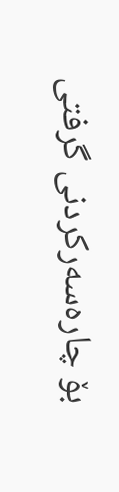بۆ چاره‌سه‌ركردنى گرفتى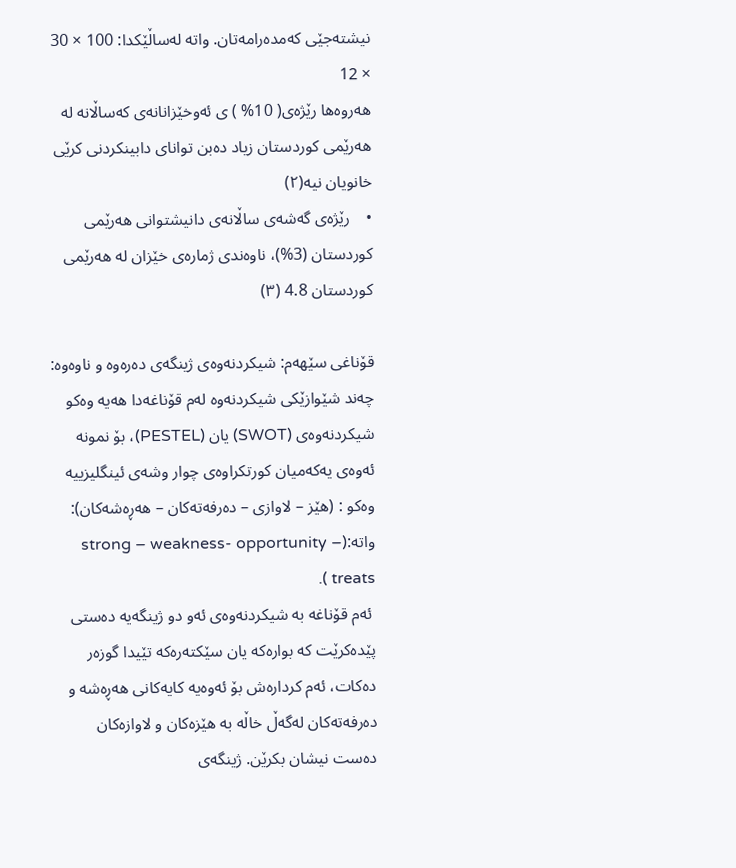نيشته‌جێى كه‌مده‌رامه‌تان. واته‌ لەساڵێکدا: 100 × 30 × 12
هه‌روه‌ها رێژه‌ى( 10% ) ى ئه‌وخێزانانه‌ى كه‌ساڵانه له‌ هه‌رێمى كوردستان ‌زیاد ده‌بن تواناى دابینكردنى كرێى خانویان نیه‌(٢)
•    رێژه‌ى گه‌شه‌ى ساڵانه‌ى دانيشتوانى هه‌رێمى كوردستان (3%)، ناوه‌ندى ژماره‌ى خێزان له‌ هه‌رێمى كوردستان 4.8 (٣)

قۆناغى سێهه‌م: شيكردنه‌وه‌ى ژينگه‌ى ده‌ره‌وه‌ و ناوه‌وه‌:
چه‌ند شێوازێكى شيكردنه‌وه‌ له‌م قۆناغه‌دا هه‌يه‌ وه‌كو شيكردنه‌وه‌ى (SWOT) يان (PESTEL)، بۆ نمونه‌ ئه‌وه‌ى يه‌كه‌ميان كورتكراوه‌ى چوار وشه‌ى ئينگليزييه‌ وه‌كو : (هێز – لاوازى – ده‌رفه‌ته‌كان – هه‌ڕه‌شه‌كان): واته‌:(strong – weakness- opportunity – treats ).
 ئه‌م قۆناغه‌ به‌ شيكردنه‌وه‌ى ئه‌و دو ژينگه‌يه‌ ده‌ستى پێده‌كرێت كه‌ بواره‌كه‌ يان سێكته‌ره‌كه‌ تێيدا گوزه‌ر ده‌كات، ئه‌م كرداره‌ش بۆ ئه‌وه‌يه‌ كايه‌كانى هه‌ڕه‌شه‌ و ده‌رفه‌ته‌كان له‌گه‌ڵ خاڵه‌ به‌ هێزه‌كان و لاوازه‌كان ده‌ست نيشان بكرێن. ژينگه‌ى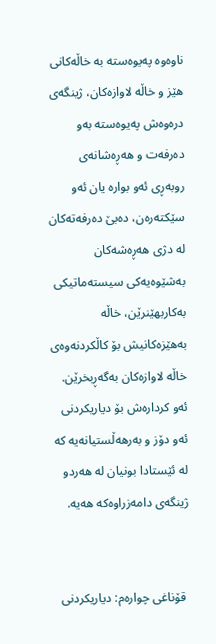ناوه‌وه‌ په‌يوه‌سته‌ به‌ خاڵه‌كانى هێز و خاڵه‌ لاوازه‌كان، ژينگه‌ى دره‌وه‌ش په‌يوه‌سته‌ به‌و ده‌رفه‌ت و هه‌ڕه‌شانه‌ى روبه‌ڕى ئه‌و بواره‌ يان ئه‌و سێكته‌ره‌ن‌، ده‌بێ ده‌رفه‌ته‌كان له‌ دژى هه‌ڕه‌شه‌كان به‌شێوه‌يه‌كى سيسته‌ماتيكى به‌كاربهێنرێن، خاڵه‌ به‌هێزه‌كانيش بۆ كاڵكردنه‌وه‌ى خاڵه‌ لاوازه‌كان به‌گه‌ڕبخرێن. ئه‌و كرداره‌ش‌ بۆ دياريكردنى ئه‌و دۆز و به‌رهه‌ڵستيانه‌يه‌ كه‌ له‌ ئێستادا بونيان له‌ هه‌ردو ژينگه‌ى دامه‌زراوه‌كه‌ هه‌يه‌.


 قۆناغى چواره‌م: دياريكردنى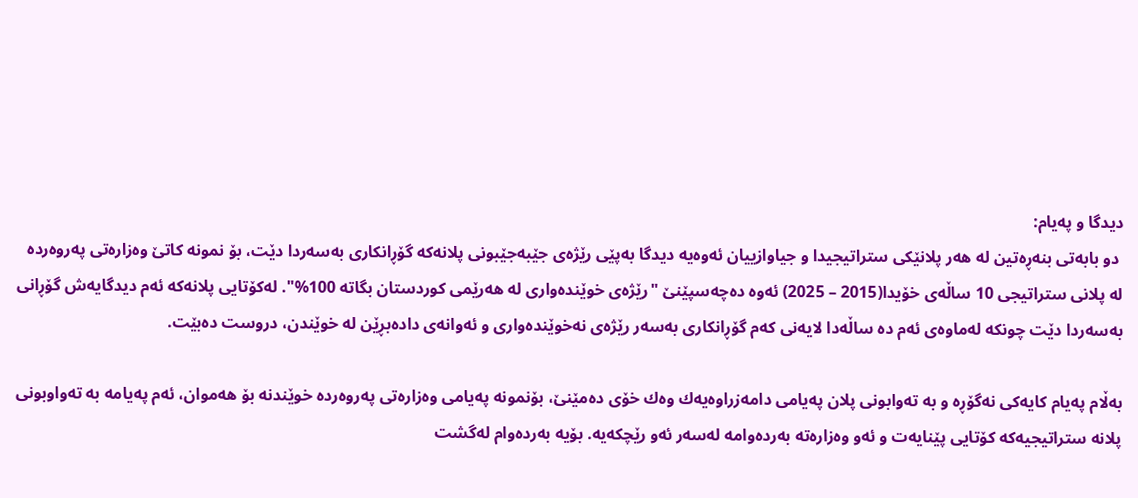ديدگا و په‌يام:
 دو بابه‌تى بنه‌ڕه‌تين له‌ هه‌ر پلانێكى ستراتيجيدا و جياوازييان ئه‌وه‌يه‌ ديدگا به‌پێى رێژه‌ى جێبه‌جێبونى پلانه‌كه‌ گۆڕانكارى به‌سه‌ردا دێت، بۆ نمونه‌ كاتێ وه‌زاره‌تى په‌روه‌رده‌ له‌ پلانى ستراتيجى 10 ساڵه‌ى خۆيدا(2015 – 2025) ئه‌وه‌ ده‌چه‌سپێنێ "رێژه‌ى خوێنده‌وارى له‌ هه‌رێمى كوردستان بگاته‌ 100%". له‌كۆتايى پلانه‌كه‌ ئه‌م ديدگايه‌ش گۆڕانى به‌سه‌ردا دێت چونكه‌ له‌ماوه‌ى ئه‌م ده‌ ساڵه‌دا لايه‌نى كه‌م گۆڕانكارى به‌سه‌ر رێژه‌ى نه‌خوێنده‌وارى و ئه‌وانه‌ى داده‌بڕێن له‌ خوێندن، دروست ده‌بێت.

به‌ڵام په‌يام كايه‌كى نه‌گۆڕه‌ و به‌ ته‌وابونى پلان په‌يامى دامه‌زراوه‌يه‌ك وه‌ك خۆى ده‌مێنێ، بۆنمونه‌ په‌يامى وه‌زاره‌تى په‌روه‌رده‌ خوێندنه‌ بۆ هه‌موان، ئه‌م په‌يامه‌ به‌ ته‌واوبونى پلانه‌ ستراتيجيه‌كه‌ كۆتايى پێنايه‌ت و ئه‌و وه‌زاره‌ته‌ به‌رده‌وامه‌ له‌سه‌ر ئه‌و رێچكه‌يه‌. بۆيه‌ به‌رده‌وام له‌گشت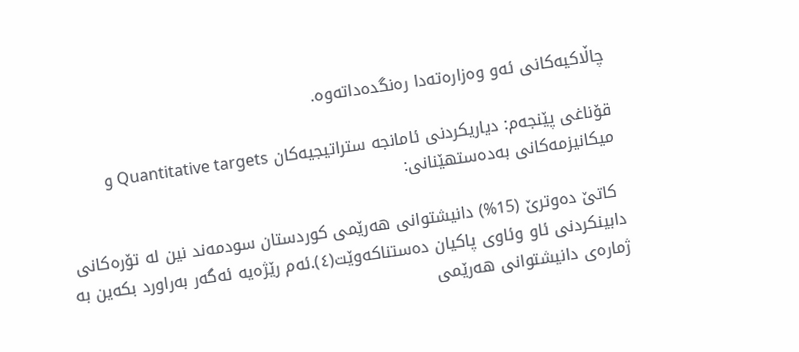چاڵاكيه‌كانى ئه‌و وه‌زاره‌ته‌دا ره‌نگده‌داته‌وه‌.

قۆناغى پێنجه‌م: دياريكردنى ئامانجه‌ ستراتيجيه‌كان Quantitative targets و ميكانيزمه‌كانى به‌ده‌ستهێنانى:

 كاتێ ده‌وترێ (15%) دانیشتوانى هه‌رێمى كوردستان سودمه‌ند نین له‌ تۆره‌كانی دابینكردنی ئاو وئاوی پاكیان ده‌ستناكه‌وێت(٤).ئه‌م رێژه‌یه‌ ئه‌گه‌ر به‌راورد بكه‌ین به ژماره‌ى دانيشتوانى هه‌رێمى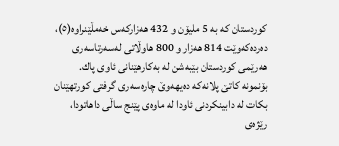كوردستان كه‌ به‌‌‌‌ 5 ملیۆن و 432 هه‌زاركه‌س خه‌مڵێنراوه(٥)، ده‌رده‌كه‌وێت 814 هه‌زار و 800 هاوڵاتی له‌سه‌رتاسه‌ری هه‌رێمی كوردستان بێبه‌شن له‌ به‌كارهێنانی ئاوی پاك.
بۆنمونه‌ كاتێ پلانه‌كه‌ ده‌يهه‌وێ چاره‌سه‌رى گرفتى كورتهێنان بكات له‌ دابينكردنى ئاودا له‌ ماوه‌ى پێنج ساڵى داهاتودا، رێژه‌ى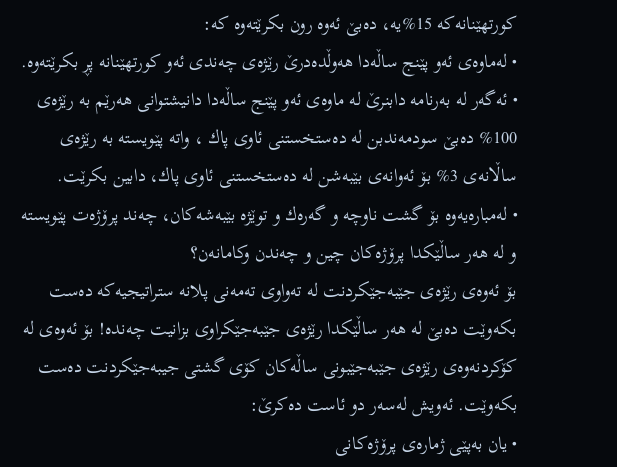كورتهێنانه‌كه‌ 15%يه‌، ده‌بێ ئه‌وه‌ رون بكرێته‌وه‌ كه:
• له‌ماوه‌ى ئه‌و پێنج ساڵه‌دا هه‌وڵده‌درێ رێژه‌ى چه‌ندى ئه‌و كورتهێنانه‌ پڕ بكرێته‌وه‌.
• ئه‌گه‌ر له‌ به‌رنامه‌ دابنرێ له‌ ماوه‌ى ئه‌و پێنج ساڵه‌دا دانيشتوانى هه‌رێم به‌ رێژه‌ى 100% ده‌بێ سودمه‌ندبن له‌ ده‌ستخستنى ئاوى پاك ، واته‌ پێويسته‌ به‌ رێژه‌ى ساڵانه‌ى 3% بۆ ئه‌وانه‌ى بێبه‌شن له‌ ده‌ستخستنى ئاوى پاك، دابين بكرێت.
• له‌مباره‌يه‌وه‌ بۆ گشت ناوچه و گه‌ره‌ك و توێژه‌ بێبه‌شه‌كان، چه‌ند پرۆژه‌ت پێويسته و له‌ هه‌ر ساڵێكدا پرۆژه‌كان چين و چه‌ندن وكامانه‌ن‌؟
بۆ ئه‌وه‌ى رێژه‌ى جێبه‌جێكردنت له‌ ته‌واوى ته‌مه‌نى پلانه‌ ستراتيجيه‌كه‌ ده‌ست بكه‌وێت ده‌بێ له‌ هه‌ر ساڵێكدا رێژه‌ى جێبه‌جێكراوى بزانيت چه‌نده‌! بۆ ئه‌وه‌ى له‌ كۆكردنه‌وه‌ى رێژه‌ى جێبه‌جێبونى ساڵه‌كان كۆى گشتى جيبه‌جێكردنت ده‌ست بكه‌وێت. ئه‌ويش له‌سه‌ر دو ئاست ده‌كرێ:
• يان به‌پێى ژماره‌ى پرۆژه‌كانى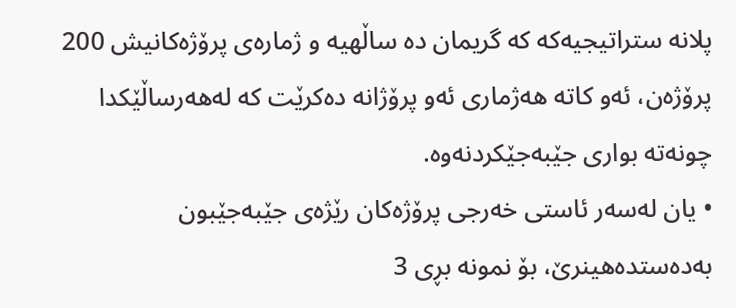پلانه‌ ستراتيجيه‌كه‌ كه‌ گريمان ده‌ ساڵهيه‌ و ژماره‌ى پرۆژه‌كانيش 200 پرۆژه‌ن، ئه‌و كاته‌ هه‌ژمارى ئه‌و پرۆژانه‌ ده‌كرێت كه‌ له‌هه‌رساڵێكدا چونه‌ته‌ بوارى جێبه‌جێكردنه‌وه‌.
• يان له‌سه‌ر ئاستى خه‌رجى پرۆژه‌كان رێژه‌ى جێبه‌جێبون به‌ده‌ستده‌هينرێ، بۆ نمونه‌ بڕى 3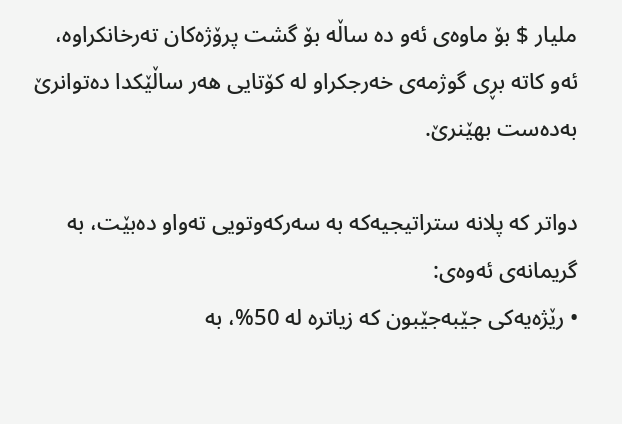مليار $ بۆ ماوه‌ى ئه‌و ده‌ ساڵه‌ بۆ گشت پرۆژه‌كان ته‌رخانكراوه‌، ئه‌و كاته‌ بڕى گوژمه‌ى خه‌رجكراو له‌ كۆتايى هه‌ر ساڵێكدا ده‌توانرێ به‌ده‌ست بهێنرێ.

دواتر كه‌ پلانه‌ ستراتيجيه‌كه‌ به‌ سه‌ركه‌وتويى ته‌واو ده‌بێت، به‌ گريمانه‌ى ئه‌وه‌ى:
• رێژه‌يه‌كى جێبه‌جێبون كه‌ زياتره‌ له‌ 50%، به‌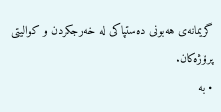گريمانه‌ى هه‌بونى ده‌ستپاكى له‌ خه‌رجكردن و كواليتى پرۆژه‌كان.
• به‌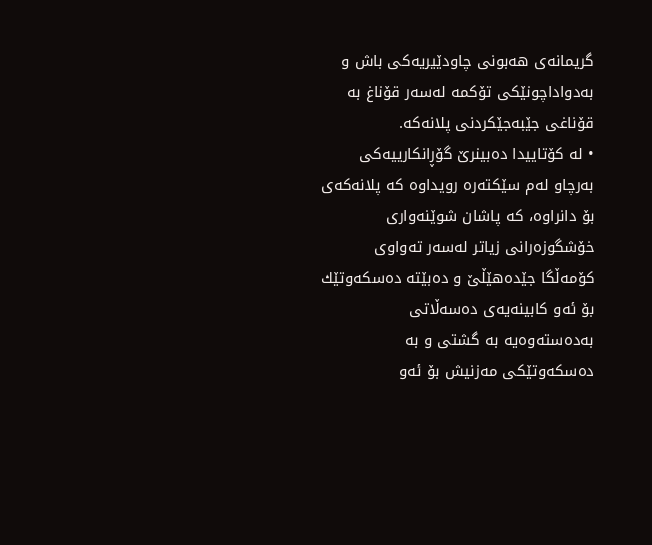گريمانه‌ى هه‌بونى چاودێيريه‌كى باش و به‌دواداچونێكى تۆكمه‌ له‌سه‌ر قۆناغ به‌ قۆناغى جێبه‌جێكردنى پلانه‌كه‌.
• له‌ كۆتاييدا ده‌بينرێ گۆڕانكارييه‌كى به‌رچاو له‌م سێكته‌ره‌ رويداوه‌ كه‌ پلانه‌كه‌ى بۆ دانراوه‌، كه‌ پاشان شوێنه‌وارى خۆشگوزه‌رانى زياتر له‌سه‌ر ته‌واوى كۆمه‌ڵگا جێده‌هێڵێ و ده‌بێته‌ ده‌سكه‌وتێك بۆ ئه‌و كابينه‌يه‌ى ده‌سه‌ڵاتى به‌ده‌سته‌وه‌يه‌ به‌ گشتى و به‌ ده‌سكه‌وتێكى مه‌زنيش بۆ ئه‌و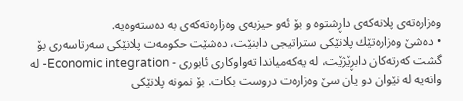وه‌زاره‌ته‌ى پلانه‌كه‌ى داڕشتوه‌ و بۆ ئه‌و حيزبه‌ى وه‌زاره‌ته‌كه‌ى به‌ ده‌سته‌وه‌يه‌.
• ده‌شێ وه‌زاره‌تێك پلانێكى ستراتيجى دابنێت، ده‌شێت حكومه‌ت پلانێكى سه‌رتاسه‌رى بۆ گشت كه‌رته‌كان دابڕێژێت، له‌ يه‌كه‌مياندا ته‌واوكارى ئابورى - Economic integration- له‌ وانه‌يه‌ له‌ نێوان دو يان سێ وه‌زاره‌ت دروست بكات. بۆ نمونه‌ پلانێكى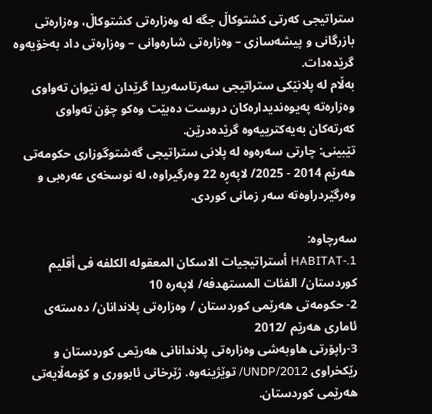ستراتيجى كه‌رتى كشتوكاڵ جگه‌ له‌ وه‌زاره‌تى كشتوكاڵ، وه‌زاره‌تى بازرگانى و پيشه‌سازى – وه‌زاره‌تى شاره‌وانى – وه‌زاره‌تى داد به‌خۆيه‌وه‌ گرێده‌دات.
به‌ڵام له‌ پلانێكى ستراتيجى سه‌رتاسه‌ريدا گرێدان له‌ نێوان ته‌واوى وه‌زاره‌ته په‌يوه‌نديداره‌كان دروست ده‌بێت وه‌كو چۆن ته‌واوى كه‌رته‌كان به‌يه‌كترييه‌وه‌ گرێده‌درێن.
تێبينى: چارتى سه‌ره‌وه‌ له‌ پلانى ستراتيجى گه‌شتوگوزارى حكومه‌تى هه‌رێم 2014 - 2025/ لاپه‌ڕه‌ 22 وه‌رگيراوه‌، له‌ نوسخه‌ى عه‌ره‌بى و وه‌رگێردراوه‌ته‌ سه‌ر زمانى كوردى.

سەرچاوە:
1.-HABITAT أستراتیجیات الاسكان المعقوله‌ الكلفه‌ فی أقلیم كوردستان/ الفئات المستهدفه‌/ لاپه‌ره‌ 10
2- حكومه‌تى هه‌رێمى كوردستان / وه‌زاره‌تى پلاندانان/ ده‌سته‌ى ئامارى هه‌رێم /2012
3-راپۆرتی هاوبه‌شی وه‌زاره‌تی پلاندانانی هه‌رێمى كوردستان و رێكخراوی UNDP/2012/ توێژینه‌وه‌. ژێرخانى ئابوورى و كۆمه‌ڵايه‌تى هه‌رێمى كوردستان.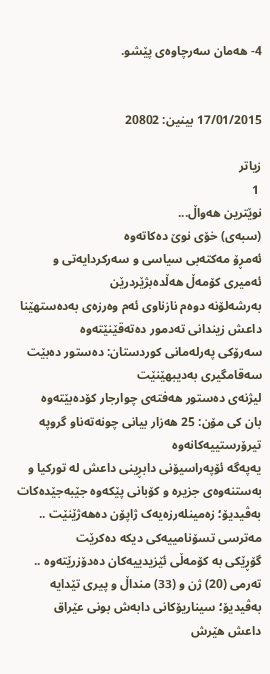4- هه‌مان سه‌رچاوه‌ى پێشو.


17/01/2015 بینین: 20802

زیاتر
 1
نوێترین هه‌واڵ...
(سبەى) خۆى نوێ دەکاتەوە
ئه‌مڕۆ مه‌كته‌بی‌ سیاسی‌ و سه‌ركردایه‌تی‌ و ئه‌میری‌ كۆمه‌ڵ هەڵدەبژێردرێن
به‌رشه‌لۆنه‌ دوه‌م نازناوی ئه‌م وه‌رزه‌ی به‌ده‌ستهێنا
داعش زیندانی تەدمور دەتەقێنێتەوە
سەرۆكی پەرلەمانی كوردستان: دەستور دەبێت سەقامگیری بەدیبهێنێت
لیژنەی دەستور هەفتەی چوارجار كۆدەبێتەوە
بان كی مۆن: 25 هەزار بیانی چونەتەناو گروپە تیرۆرستییەكانەوە
یەپەگە ئۆپەراسیۆنی دابڕینی داعش لە تورکیا و بەستنەوەی جزیرە و کۆبانی پێکەوە جێبەجێدەکات
بەڤیدیۆ؛ زەمینلەرزەیەک ژاپۆن دەهەژێنێت .. مەترسی تسۆنامییەکی دیکە دەکرێت
گۆڕێکی بە کۆمەڵی ئێزیدییەکان دەدۆزرێتەوە .. تەرمی (20) ژن و (33) منداڵ و پیری تێدایە
بەڤیدیۆ؛ سیناریۆکانی دابەش بونی عێراق
داعش هێرش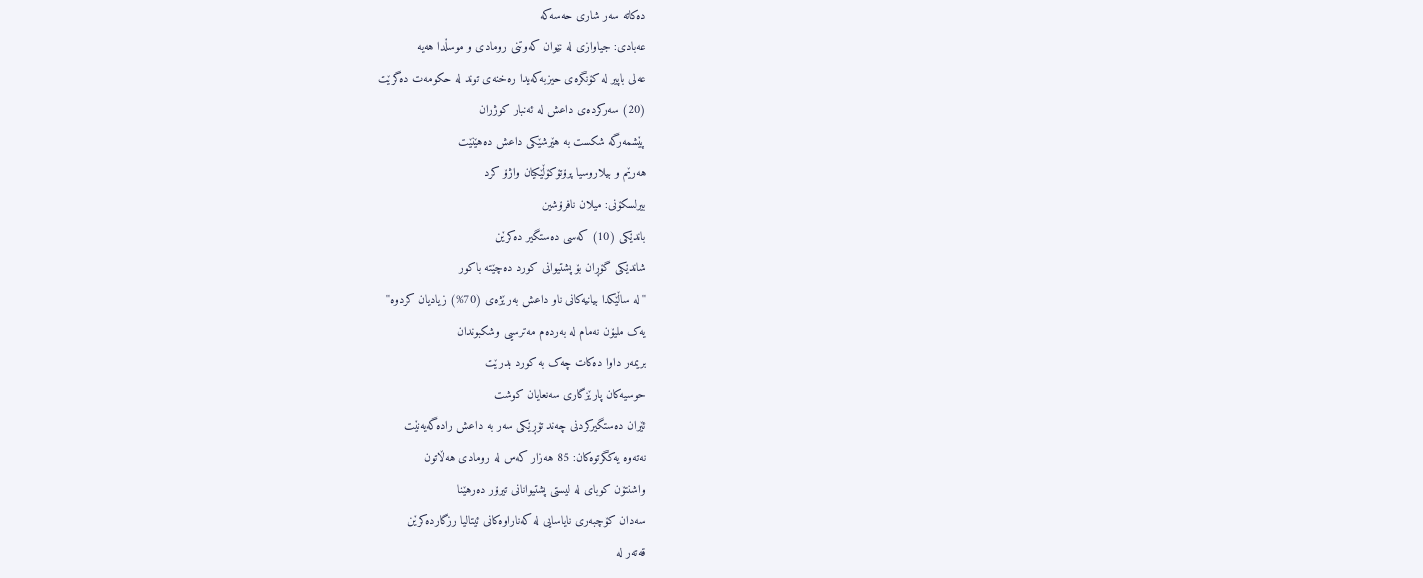دەکاتە سەر شاری حەسەکە
عه‌بادی: جیاوازی له‌ نێوان کەوتنی رومادی و موسڵدا هه‌یه‌
عەلی باپیر لە کۆنگرەی حیزبەکەیدا رەخنەی توند لە حکومەت دەگرێت
(20) سه‌ركرده‌ی داعش لە ئەنبار کوژران
پێشمەرگە شكست بە هێرشێكی داعش دەهێنێت
هەرێم و بیلاروسیا پرۆتۆکۆڵێکیان واژۆ کرد
بیرلسكۆنی: میلان نافرۆشین
باندێکی (10) کەسى دەستگیر دەکرێن
شاندێکى گۆڕان بۆ پشتیوانی کورد دەچێتە باکور
''لە ساڵێکدا بیانیه‌كانی ناو داعش بەرێژەى (70%) زیادیان کردوە''
یەک ملیۆن نەمام لە بەردەم مەترسیی وشکبوندان
بریمه‌ر داوا دەکات چەک بە کورد بدرێت
حوسیەکان پارێزگارى سەنعایان کوشت
ئێران دەستگیرکردنى چه‌ند تۆڕێكی‌ سه‌ر به‌ داعش رادەگەیەنێت
نەتەوە یەكگرتوەكان: 85 هەزار كەس لە رومادی هەڵاتون
واشنتۆن كوبای لە لیستی پشتیوانانی تیرۆر دەرهێنا
سەدان كۆچبەری نایاسایی لە كەناراوەكانی ئیتالیا رزگاردەكرێن
قەتەر لە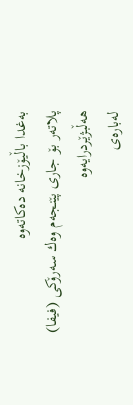بەغدا باڵیۆزخانە دەكاتەوە
پلاتەر بۆ جاری پێنجەم وەك سەرۆكی (فیفا) هەڵبژێردرایەوە
لەبارەی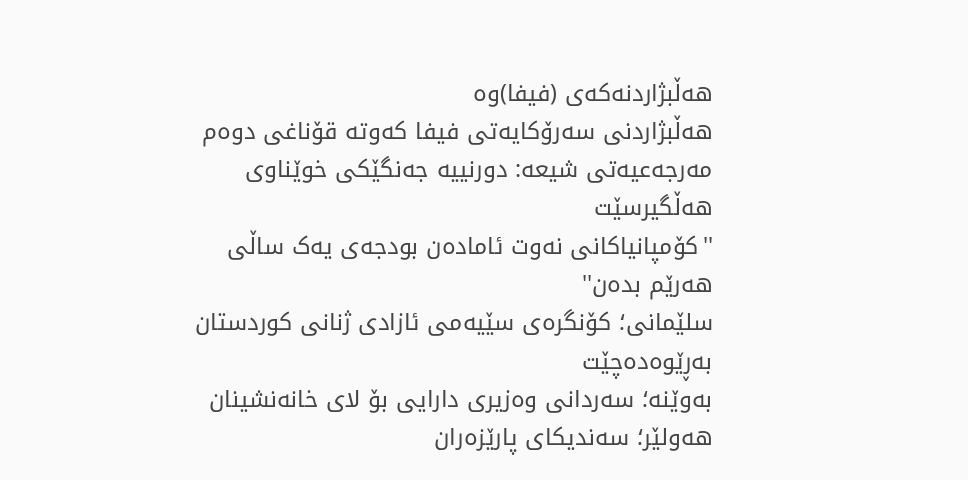هەڵبژاردنەكەی (فیفا)وە
هەڵبژاردنی سەرۆكایەتی فیفا كەوتە قۆناغی دوەم
مەرجەعیەتی شیعە: دورنییە جەنگێكی خوێناوی هەڵگیرسێت
''کۆمپانیاکانی نەوت ئامادەن بودجەی یەک ساڵی هەرێم بدەن''
سلێمانی؛ كۆنگرەی سێیەمی ئازادی ژنانی كوردستان بەڕێوەدەچێت
بەوێنە؛ سەردانی وەزیری دارایی بۆ لای خانەنشینان
هەولێر؛ سەندیكای پارێزەران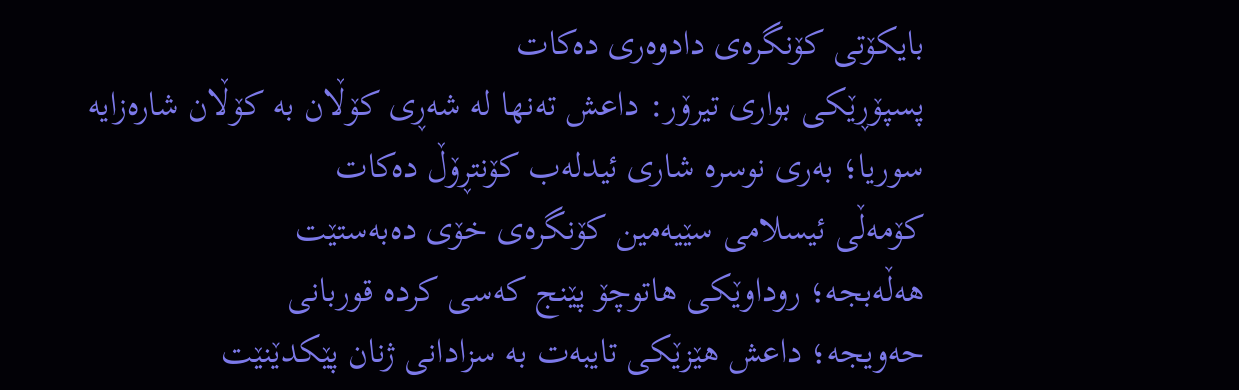بایكۆتی كۆنگرەی دادوەری دەكات
پسپۆڕێكی بواری تیرۆر: داعش تەنها لە شەڕی كۆڵان بە كۆڵان شارەزایە
سوریا؛ بەری نوسرە شاری ئیدلەب كۆنتڕۆڵ دەكات
كۆمەڵی ئیسلامی سێیەمین كۆنگرەی خۆی دەبەستێت
هەڵەبجە؛ روداوێکی هاتوچۆ پێنج کەسی کردە قوربانی
حەویجە؛ داعش هێزێكی تایبەت بە سزادانی ژنان پێكدێنێت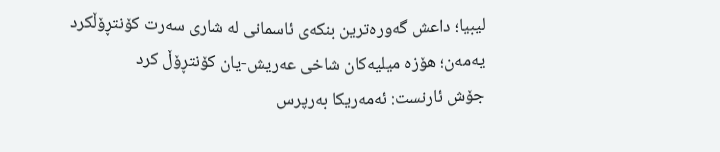لیبیا؛ داعش گەورەترین بنكەی ئاسمانی لە شاری سەرت کۆنتڕۆڵکرد
یەمەن؛ هۆزە میلیەكان شاخی عەریش-یان كۆنتڕۆڵ كرد
جۆش ئارنست: ئەمەریكا بەرپرس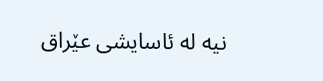نیە لە ئاسایشی عێراق